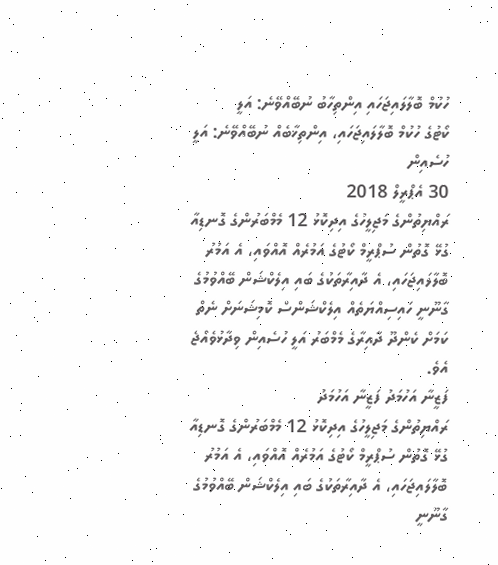ހުކުމް ބޮލާލައިޖަހައި އިންތިހާބު ނުބޭއްވޭނެ: އަލީ
ކޯޓުގެ ހުކުމް ބޮލާލައިޖަހައި، އިންތިޚާބެއް ނުބޭއްވޭނެ: އަލީ ހުސެއިން
30 އެޕްރީލް 2018
ރައްޔިތުންގެ މަޖިލީހުގެ އިދިކޮޅު 12 މެމްބަރުންގެ ގޮނޑިއާ ގުޅޭ ގޮތުން ސުޕްރީމް ކޯޓުގެ އަމުރެއް އޮއްވައި، އެ އަމުރު ބޮލާލައިޖަހައި، އެ ދާއިރާތަކުގެ ބައި އިލެކްޝަން ބޭއްވުމުގެ ގާނޫނީ ހައިސިއްޔަތެއް އިލެކްޝަންސް ކޮމިޝަނަށް ނެތް ކަމަށް ކެންދޫ ދާއިރާގެ މެމްބަރު އަލީ ހުސެއިން ވިދާޅުވެއްޖެ އެވެ.
ފަޒީނާ އަހުމަދު ފަޒީނާ އަހުމަދު
ރައްޔިތުންގެ މަޖިލީހުގެ އިދިކޮޅު 12 މެމްބަރުންގެ ގޮނޑިއާ ގުޅޭ ގޮތުން ސުޕްރީމް ކޯޓުގެ އަމުރެއް އޮއްވައި، އެ އަމުރު ބޮލާލައިޖަހައި، އެ ދާއިރާތަކުގެ ބައި އިލެކްޝަން ބޭއްވުމުގެ ގާނޫނީ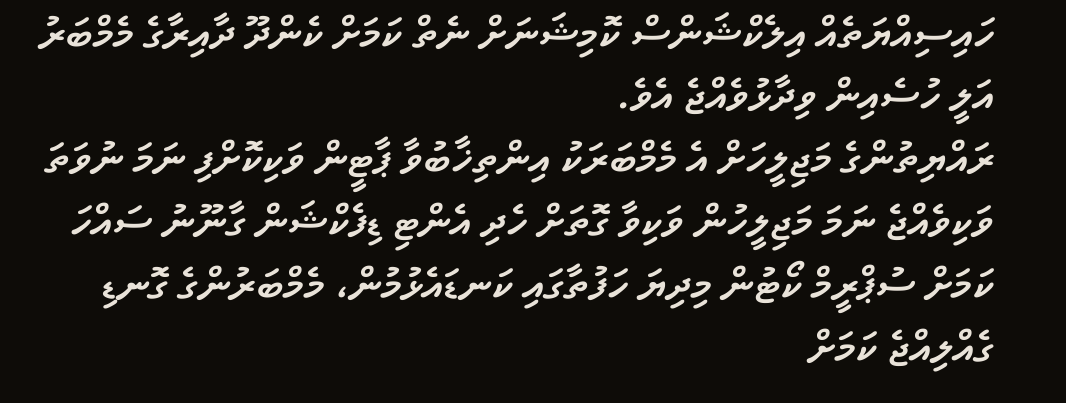ހައިސިއްޔަތެއް އިލެކްޝަންސް ކޮމިޝަނަށް ނެތް ކަމަށް ކެންދޫ ދާއިރާގެ މެމްބަރު އަލީ ހުސެއިން ވިދާޅުވެއްޖެ އެވެ.
ރައްޔިތުންގެ މަޖިލީހަށް އެ މެމްބަރަކު އިންތިޚާބުވާ ޕާޓީން ވަކިކޮށްފި ނަމަ ނުވަތަ ވަކިވެއްޖެ ނަމަ މަޖިލީހުން ވަކިވާ ގޮތަށް ހެދި އެންޓި ޑިފެކްޝަން ގާނޫނު ސައްހަ ކަމަށް ސުޕްރީމް ކޯޓުން މިދިޔަ ހަފުތާގައި ކަނޑައެޅުމުން، މެމްބަރުންގެ ގޮނޑި ގެއްލިއްޖެ ކަމަށް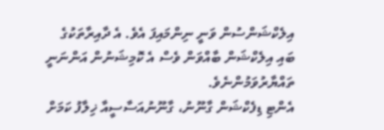އިލެކްޝަންސުން ވަނީ ނިންމައިފަ އެވެ. އެ ދާއިރާތަކުގެ ބައި އިލެކްޝަން ބާއްވަން ވެސް އެ ކޮމިޝަނުން އަންނަނީ ތައްޔާރުވަމުންނެވެ.
އެންޓި ޑިފެކްޝަން ގާނޫނު، ގާނޫނުއަސާސީއާ ޚިލާފު ކަމަށް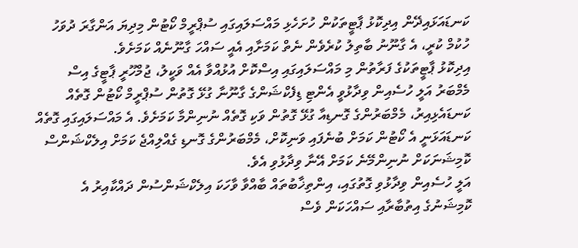ކަނޑައަޅައިދޭން އިދިކޮޅު ޕާޓީތަކުން ހުށަހެޅި މައްސަލައިގައި ސުޕްރީމް ކޯޓުން މިދިޔަ އަންގާރަ ދުވަހު ހުކުމް ކުރީ، އެ ގާނޫނު ބާތިލު ކުރެވެން ނެތް ކަމަށާއި އެއީ ސައްހަ ގާނޫނެއް ކަމަށެވެ.
އިދިކޮޅު ޕާޓީތަކުގެ ފަރާތުން މި މައްސަލައިގައި އިސްކޮށް އުޅުއްވާ އެއް ވަކީލު، ޖުމްހޫރީ ޕާޓީގެ އިސް މެމްބަރު އަލީ ހުސެއިން ވިދާޅުވީ އެންޓި ޑިފެކްޝަންގެ ގާނޫނާ ގުޅޭ ގޮތުން ސުޕްރީމް ކޯޓުން ގޮތެއް ކަނޑައެޅިއިރު، މެމްބަރުންގެ ގޮނޑިއާ ގުޅޭ ގޮތުން ވަކި ގޮތެއް ނުނިންމާ ކަމަށެވެ. އެ މައްސަލައިގައި ގޮތެއް ކަނޑައަޅަނީ އެ ކޯޓުން ކަމަށް ބުނެފައި ވަނިކޮށް، މެމްބަރުންގެ ގޮނޑި ގެއްލިއްޖެ ކަމަށް އިލެކްޝަންސް ކޮމިޝަނަކަށް ނުނިންމޭނެ ކަމަށް އޭނާ ވިދާޅުވި އެވެ.
އަލީ ހުސެއިން ވިދާޅުވި ގޮތުގައި، އިންތިޚާބުތައް ބާއްވާ ވާހަކަ އިލެކްޝަންސުން ދައްކާއިރު އެ ކޮމިޝަނުގެ އިތުބާރާއި ސައްހަކަން ވެސް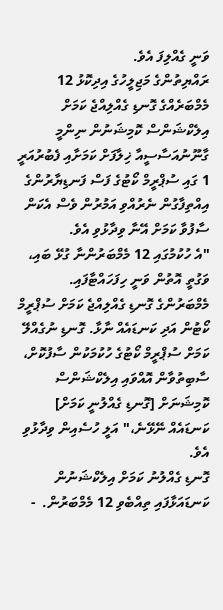ވަނީ ގެއްލިފަ އެވެ.
ރައްޔިތުންގެ މަޖިލީހުގެ އިދިކޮޅު 12 މެމްބަރެއްގެ ގޮނޑި ގެއްލިއްޖެ ކަމަށް އިލެކްޝަންސް ކޮމިޝަނުން ނިންމީ ގާނޫނުއަސާސީއާ ޚިލާފަށް ކަމަށާއި ފެބުރުއަރީ 1 ގައި ސުޕްރީމް ކޯޓުގެ ފަސް ފަނޑިޔާރުންގެ އިއްތިފާގުން ނެރުއްވި އަމުރުން ވެސް އެކަން ސާފުވާ ކަމަށް އޭނާ ވިދާޅުވި އެވެ.
"އެ ހުކުމުގައި 12 މެމްބަރުންނާ ގުޅޭ ބައި، ވަގުތީ އޮތުން ވަނީ ހިފަހައްޓާފައި. މެމްބަރުންގެ ގޮނޑި ގެއްލިއްޖެ ކަމަށް ސުޕްރީމް ކޯޓުން އަދި ކަނޑައެއް ނާޅާ. ގޮނޑި ނުގެއްލޭ ކަމަށް ސުޕްރީމް ކޯޓުގެ ހުކުމަކުން ސާފުކޮށް، ސާބިތުވާން އޮއްވައި އިލެކްޝަންސް ކޮމިޝަނަށް [ގޮނޑި ގެއްލުނީ ކަމަށް] ކަނޑައެއް ނޭޅޭނެ،" އަލީ ހުސެއިން ވިދާޅުވި އެވެ.
ގޮނޑި ގެއްލުނު ކަމަށް އިލެކްޝަނުން ކަނޑައަޅާފައި ތިއްބެވި 12 މެމްބަރުން.  -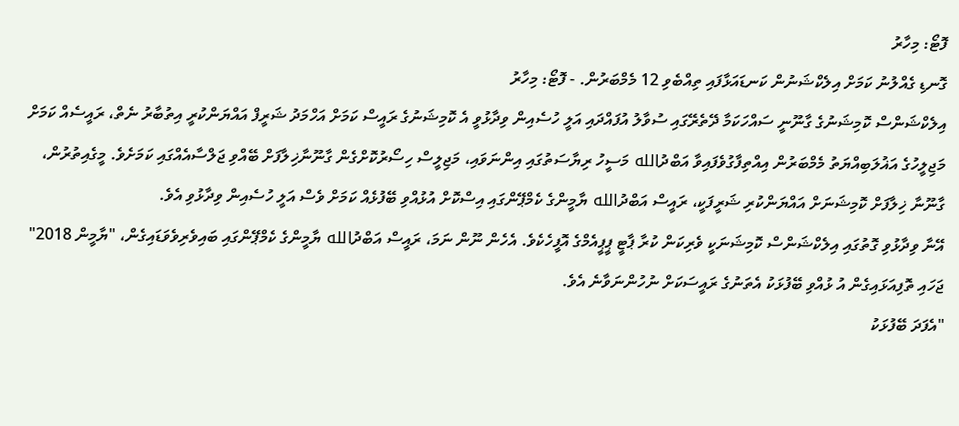ފޮޓޯ: މިހާރު
ގޮނޑި ގެއްލުނު ކަމަށް އިލެކްޝަނުން ކަނޑައަޅާފައި ތިއްބެވި 12 މެމްބަރުން. - ފޮޓޯ: މިހާރު
އިލެކްޝަންސް ކޮމިޝަނުގެ ގާނޫނީ ސައްހަކަމާ ދޭތެރޭގައި ސުވާލު އުފައްދައި އަލީ ހުސެއިން ވިދާޅުވީ އެ ކޮމިޝަނުގެ ރައީސް ކަމަށް އަހްމަދު ޝަރީފް އައްޔަންކުރީ އިތުބާރު ނެތް، ރައީސެއް ކަމަށް މަޖިލީހުގެ އަޣުލަބިއްޔަތު މެމްބަރުން އިއްތިފާގުވެފައިވާ އަބްދުالله މަސީހު ރިޔާސަތުގައި އިންނަވައި، މަޖިލީސް ހިސޯރުކޮށްގެން ގާނޫނާޚިލާފަށް ބޭއްވި ޖަލްސާއެއްގައި ކަމަށެވެ. މީގެއިތުރުން، ގާނޫނާ ޚިލާފަށް ކޮމިޝަނަށް އައްޔަންކުރި ޝަރީފަކީ، ރައީސް އަބްދުالله ޔާމީންގެ ކެމްޕޭންގައި އިސްކޮށް އުޅުއްވި ބޭފުޅެއް ކަމަށް ވެސް އަލީ ހުސެއިން ވިދާޅުވި އެވެ.
އޭނާ ވިދާޅުވި ގޮތުގައި އިލެކްޝަންސް ކޮމިޝަނަކީ ވެރިކަން ކުރާ ޕާޓީ ޕީޕީއެމްގެ އޮފީހެކެވެ. އެހެން ނޫން ނަމަ، ރައީސް އަބްދުالله ޔާމީންގެ ކެމްޕޭންގައި ބައިވެރިވެވަޑައިގެން، "ޔާމީން 2018" ޖަހައި ތޮފިއަޅައިގެން އު ޅުއްވި ބޭފުޅަކު އެތަނުގެ ރައީސަކަށް ނުހުންނަވާނެ އެވެ.
"އެފަދަ ބޭފުޅަކު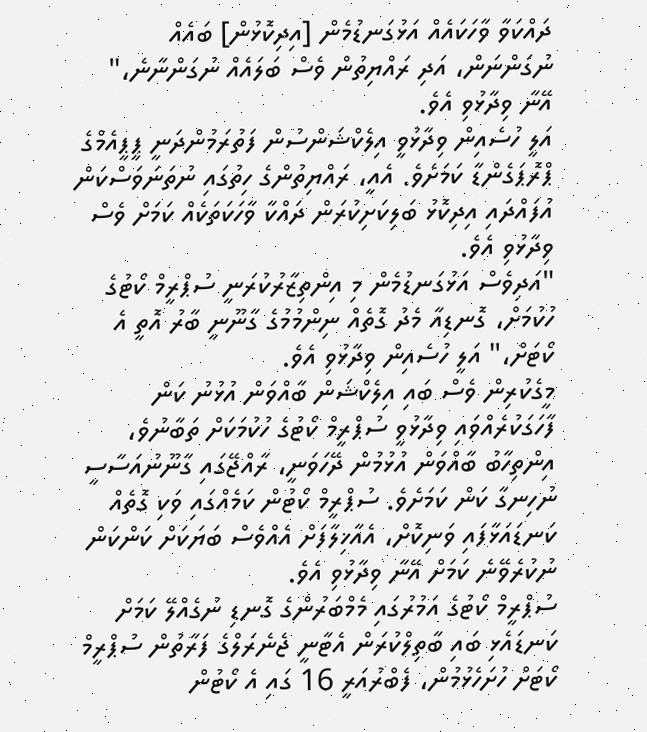ދައްކަވާ ވާހަކައެއް އަޅުގަނޑުމެން [އިދިކޮޅުން] ބައެއް ނުގަންނަން، އަދި ރައްޔިތުން ވެސް ބަލައެއް ނުގަންނާނެ،" އޭނާ ވިދާޅުވި އެވެ.
އަލީ ހުސެއިން ވިދާޅުވީ އިލެކްޝަންސުން ފަތުރަމުންދަނީ ޕީޕީއެމްގެ ޕްރޮޕަގެންޑާ ކަމަށެވެ. އެއީ، ރައްޔިތުންގެ ހިތުގައި ނުތަނަވަސްކަން އުފައްދައި އިދިކޮޅު ބަލިކަށިކުރަން ދައްކާ ވާހަކަތަކެއް ކަމަށް ވެސް ވިދާޅުވި އެވެ.
"އަދިވެސް އަޅުގަނޑުމެން މި އިންތިޒާރުކުރަނީ ސުޕްރީމް ކޯޓުގެ ހުކުމަށް، ގޮނޑިއާ މެދު ގޮތެއް ނިންމުމުގެ ގާނޫނީ ބާރު އޮތީ އެ ކޯޓަށް،" އަލީ ހުސެއިން ވިދާޅުވި އެވެ.
މީގެކުރިން ވެސް ބައި އިލެކްޝަން ބާއްވަން އުޅުނު ކަން ފާހަގަކުރެއްވައި ވިދާޅުވީ ސުޕްރީމް ކޯޓުގެ ހުކުމަކަށް ތަބާނުވެ، އިންތިހާބު ބާއްވަން އުޅުމުން ދޭހަވަނީ، ރާއްޖޭގައި ގާނޫނުއަސާސީ ނުހިނގާ ކަން ކަމަށެވެ. ސުޕްރީމް ކޯޓުން ކަމެއްގައި ވަކި ގޮތެއް ކަނޑައަޅާފައި ވަނިކޮށް، އެއާޚިލާފަށް އެއްވެސް ބަޔަކަށް ކަންކަން ނުކުރެވޭނެ ކަމަށް އޭނާ ވިދާޅުވި އެވެ.
ސުޕްރީމް ކޯޓުގެ އަމުރުގައި މެމްބަރުންގެ ގޮނޑި ނުގެއްލޭ ކަމަށް ކަނޑައެޅި ބައި ބާތިލްކުރަން އެޓާނީ ޖެނެރަލްގެ ފަރާތުން ސުޕްރީމް ކޯޓަށް ހުށަހެޅުމުން، ފެބްރުއަރީ 16 ގައި އެ ކޯޓުން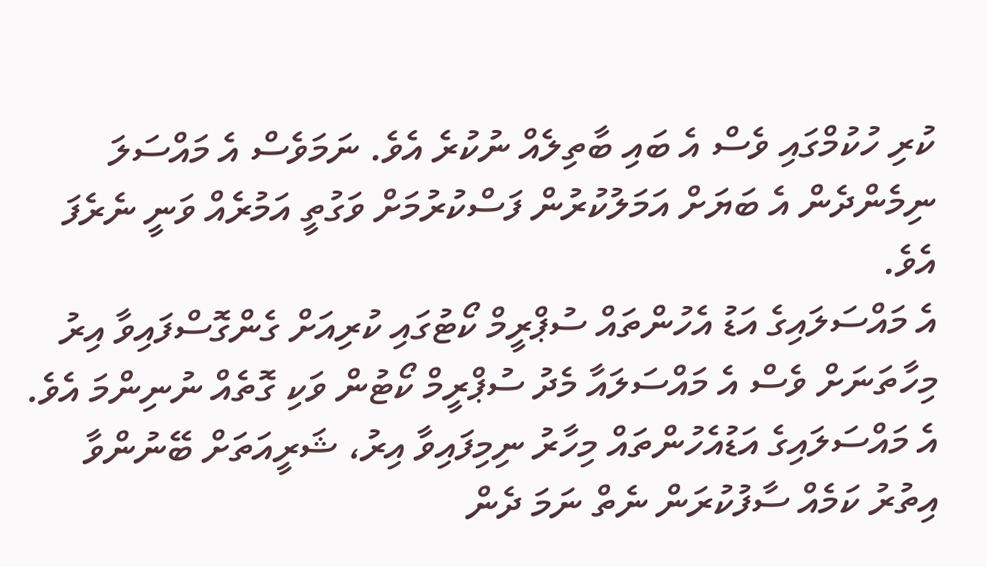ކުރި ހުކުމްގައި ވެސް އެ ބައި ބާތިލެއް ނުކުރެ އެވެ. ނަމަވެސް އެ މައްސަލަ ނިމެންދެން އެ ބަޔަށް އަމަލުކުރުން ފަސްކުރުމަށް ވަގުތީ އަމުރެއް ވަނީ ނެރެފަ އެވެ.
އެ މައްސަލައިގެ އަޑު އެހުންތައް ސުޕްރީމް ކޯޓުގައި ކުރިއަށް ގެންގޮސްފައިވާ އިރު މިހާތަނަށް ވެސް އެ މައްސަލައާ މެދު ސުޕްރީމް ކޯޓުން ވަކި ގޮތެއް ނުނިންމަ އެވެ. އެ މައްސަލައިގެ އަޑުއެހުންތައް މިހާރު ނިމިފައިވާ އިރު، ޝަރީއަތަށް ބޭނުންވާ އިތުރު ކަމެއް ސާފުކުރަން ނެތް ނަމަ ދެން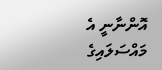އޮންނާނީ އެ މައްސަލައިގެ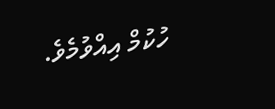ހުކުމް އިއްވުމެވެ.